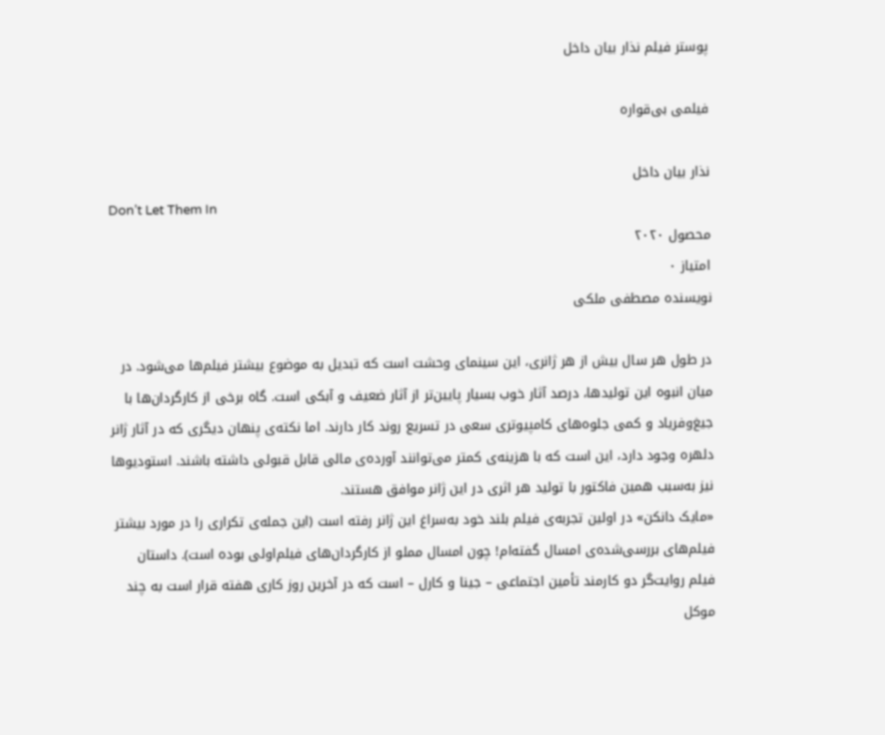پوستر فیلم نذار بیان داخل

فیلمی بی‌قواره

نذار بیان داخل
Don’t Let Them In
محصول ۲۰۲۰
امتیاز ۰
نویسنده مصطفی ملکی

در طول هر سال بیش از هر ژانری، این سینمای وحشت است که تبدیل به موضوع بیشتر فیلم‌ها می‌شود. در میان انبوه این تولیدها، درصد آثار خوب بسیار پایین‌تر از آثار ضعیف و آبکی است. گاه برخی از کارگردان‌ها با جیغ‌و‌فریاد و کمی جلوه‌های کامپیوتری سعی در تسریع روند کار دارند. اما نکته‌ی پنهان دیگری که در آثار ژانر دلهره وجود دارد، این است که با هزینه‌ی کمتر می‌توانند آورده‌ی مالی قابل قبولی داشته باشند. استودیوها نیز به‌سبب همین فاکتور با تولید هر اثری در این ژانر موافق هستند.
«مایک دانکن» در اولین تجربه‌ی فیلم بلند خود به‌سراغ این ژانر رفته است (این جمله‌ی تکراری را در مورد بیشتر فیلم‌های بررسی‌شده‌ی امسال گفته‌ام! چون امسال مملو از کارگردان‌های فیلم‌اولی بوده است). داستان فیلم روایت‌گر دو کارمند تأمین اجتماعی – جینا و کارل – است که در آخرین روز کاری هفته قرار است به چند موکل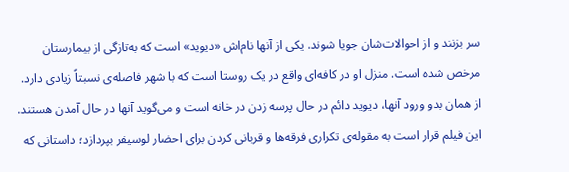سر بزنند و از احوالات‌شان جویا شوند. یکی از آنها نام‌اش «دیوید» است که به‌تازگی از بیمارستان مرخص شده است. منزل او در کافه‌ای واقع در یک روستا است که با شهر فاصله‌ی نسبتاً زیادی دارد. از همان بدو ورود آنها، دیوید دائم در حال پرسه زدن در خانه است و می‌گوید آنها در حال آمدن هستند.
این فیلم قرار است به مقوله‌ی تکراری فرقه‌ها و قربانی کردن برای احضار لوسیفر بپردازد؛ داستانی که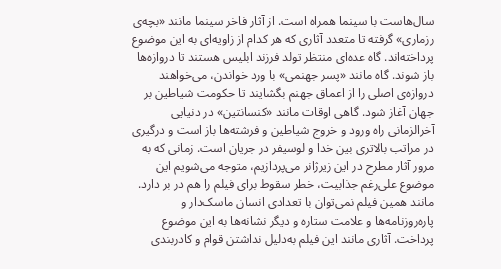سال‌هاست با سینما همراه است. از آثار فاخر سینما مانند «بچه‌ی رزماری» گرفته تا متعدد آثاری که هر کدام از زاویه‌ای به این موضوع پرداخته‌اند. گاه عده‌ای منتظر تولد فرزند ابلیس هستند تا دروازه‌ها باز شوند. گاه مانند «پسر جهنمی» با ورد خواندن، می‌خواهند دروازه‌ی اصلی را از اعماق جهنم بگشایند تا حکومت شیاطین بر جهان آغاز شود. گاهی اوقات مانند «کنسانتین» در دنیایی آخر‌الزمانی راه ورود و خروج شیاطین و فرشته‌ها باز است و درگیری در مراتب بالاتری بین خدا و لوسیفر در جریان است. زمانی که به مرور آثار مطرح در این زیرژانر می‌پردازیم، متوجه می‌شویم این موضوع علی‌رغم جذابیت، خطر سقوط برای فیلم را هم در بر دارد. مانند همین فیلم نمی‌توان با تعدادی انسان ماسک‌‌دار و پاره‌روزنامه‌ها و علامت ستاره و دیگر نشانه‌ها به این موضوع پرداخت. آثاری مانند این فیلم به‌دلیل نداشتن قوام و کادربندی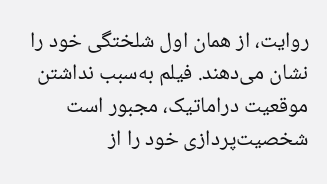روایت، از همان اول شلختگی خود را نشان می‌دهند. فیلم به‌سبب نداشتن موقعیت دراماتیک، مجبور است شخصیت‌پردازی خود را از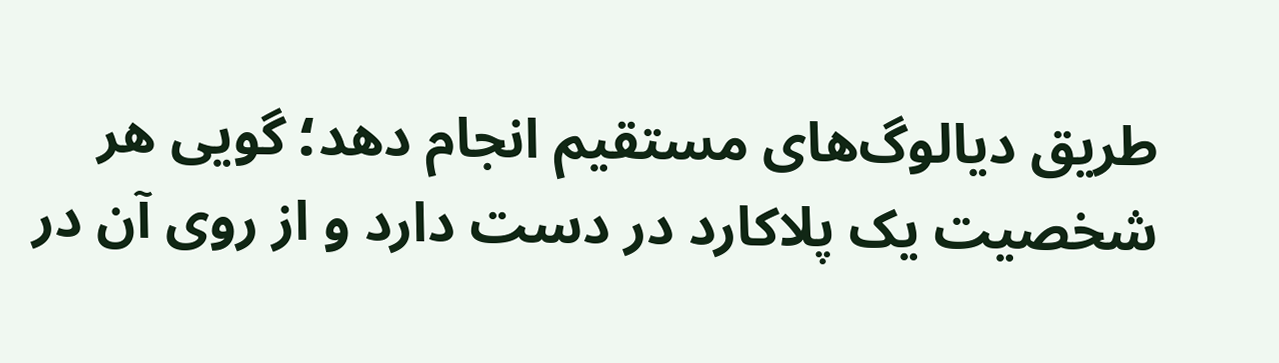طریق دیالوگ‌های مستقیم انجام دهد؛ گویی هر شخصیت یک پلاکارد در دست دارد و از روی آن در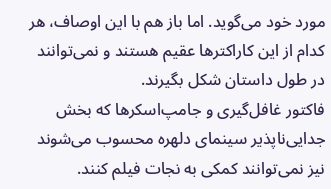مورد خود می‌گوید. اما باز هم با این اوصاف، هر کدام از این کاراکترها عقیم هستند و نمی‌توانند در طول داستان شکل بگیرند.
فاکتور غافل‌گیری و جامپ‌اسکرها که بخش جدایی‌ناپذیر سینمای دلهره محسوب می‌شوند نیز نمی‌توانند کمکی به نجات فیلم کنند.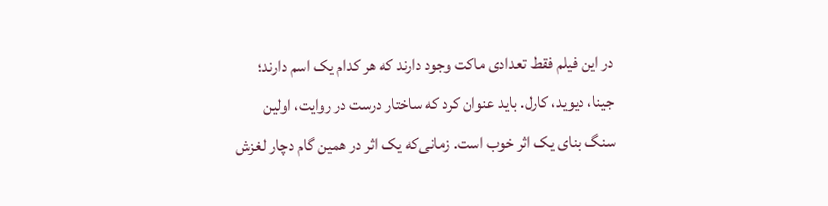در این فیلم فقط تعدادی ماکت وجود دارند که هر کدام یک اسم دارند؛ جینا، دیوید، کارل. باید عنوان کرد که ساختار درست در روایت، اولین سنگ بنای یک اثر خوب است. زمانی‌که یک اثر در همین گام دچار لغزش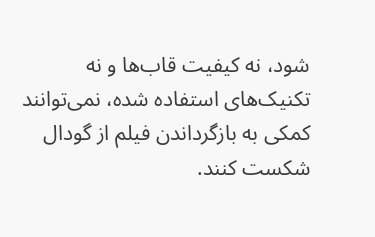شود، نه کیفیت قاب‌ها و نه تکنیک‌های استفاده شده، نمی‌توانند کمکی به بازگرداندن فیلم از گودال شکست کنند.